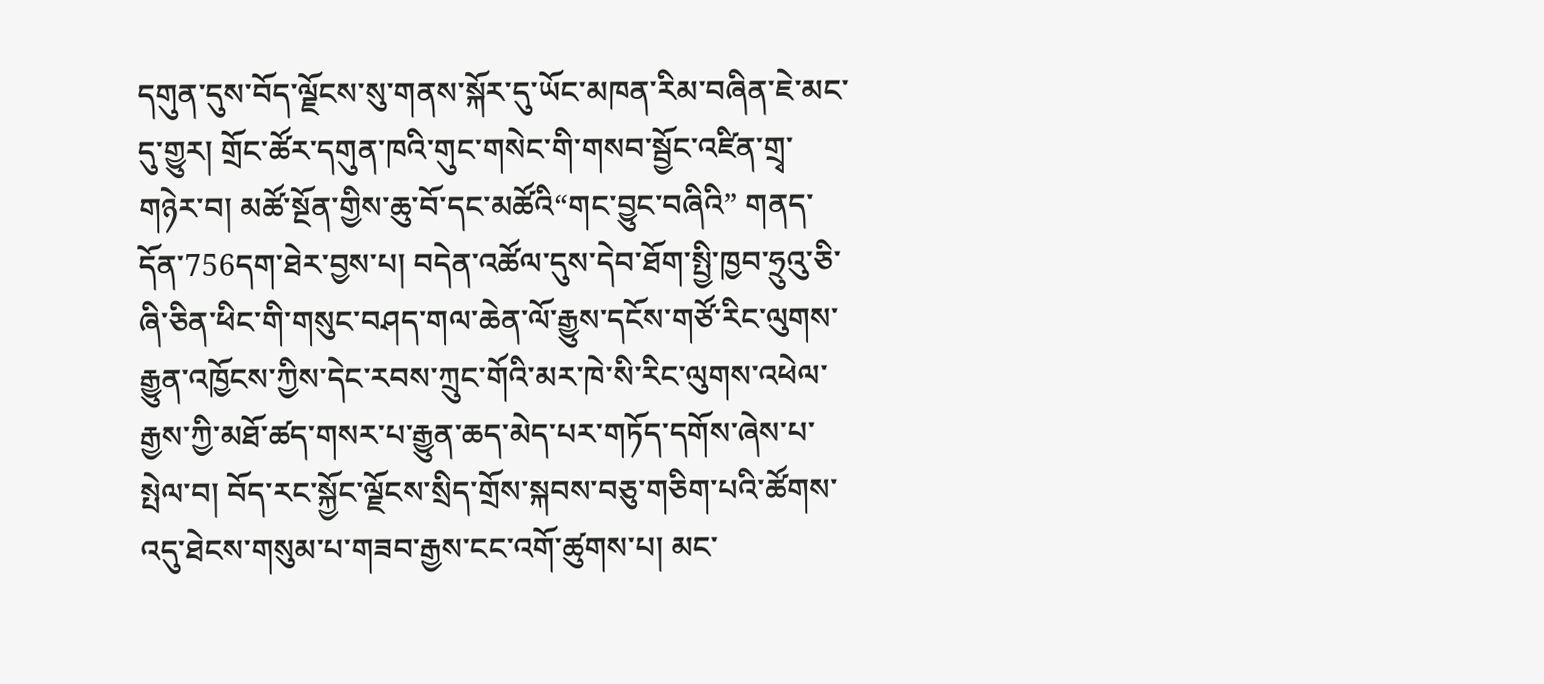དགུན་དུས་བོད་ལྗོངས་སུ་གནས་སྐོར་དུ་ཡོང་མཁན་རིམ་བཞིན་ཇེ་མང་དུ་གྱུར། གྲོང་ཚོར་དགུན་ཁའི་གུང་གསེང་གི་གསབ་སྦྱོང་འཛིན་གྲྭ་གཉེར་བ། མཚོ་སྔོན་གྱིས་ཆུ་བོ་དང་མཚོའི“གང་བྱུང་བཞིའི” གནད་དོན་756དག་ཐེར་བྱས་པ། བདེན་འཚོལ་དུས་དེབ་ཐོག་སྤྱི་ཁྱབ་ཧྲུའུ་ཅི་ཞི་ཅིན་ཕིང་གི་གསུང་བཤད་གལ་ཆེན་ལོ་རྒྱུས་དངོས་གཙོ་རིང་ལུགས་རྒྱུན་འཁྱོངས་ཀྱིས་དེང་རབས་ཀྲུང་གོའི་མར་ཁེ་སི་རིང་ལུགས་འཕེལ་རྒྱས་ཀྱི་མཐོ་ཚད་གསར་པ་རྒྱུན་ཆད་མེད་པར་གཏོད་དགོས་ཞེས་པ་སྤེལ་བ། བོད་རང་སྐྱོང་ལྗོངས་སྲིད་གྲོས་སྐབས་བཅུ་གཅིག་པའི་ཚོགས་འདུ་ཐེངས་གསུམ་པ་གཟབ་རྒྱས་ངང་འགོ་ཚུགས་པ། མང་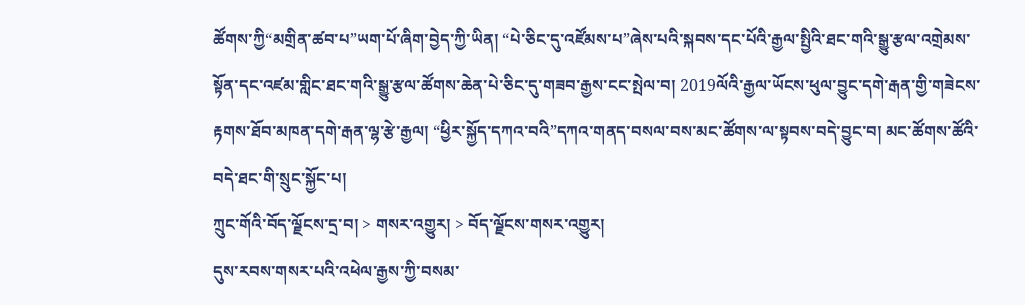ཚོགས་ཀྱི“མགྲིན་ཚབ་པ”ཡག་པོ་ཞིག་བྱེད་ཀྱི་ཡིན། “པེ་ཅིང་དུ་འཛོམས་པ”ཞེས་པའི་སྐབས་དང་པོའི་རྒྱལ་སྤྱིའི་ཐང་གའི་སྒྱུ་རྩལ་འགྲེམས་སྟོན་དང་འཛམ་གླིང་ཐང་གའི་སྒྱུ་རྩལ་ཚོགས་ཆེན་པེ་ཅིང་དུ་གཟབ་རྒྱས་ངང་སྤེལ་བ། 2019ལོའི་རྒྱལ་ཡོངས་ཕུལ་བྱུང་དགེ་རྒན་གྱི་གཟེངས་རྟགས་ཐོབ་མཁན་དགེ་རྒན་ལྷ་རྩེ་རྒྱལ། “ཕྱིར་སྐྱོད་དཀའ་བའི”དཀའ་གནད་བསལ་བས་མང་ཚོགས་ལ་སྟབས་བདེ་བྱུང་བ། མང་ཚོགས་ཚོའི་བདེ་ཐང་གི་སྲུང་སྐྱོང་པ།
ཀྲུང་གོའི་བོད་ལྗོངས་དྲ་བ། > གསར་འགྱུར། > བོད་ལྗོངས་གསར་འགྱུར།
དུས་རབས་གསར་པའི་འཕེལ་རྒྱས་ཀྱི་བསམ་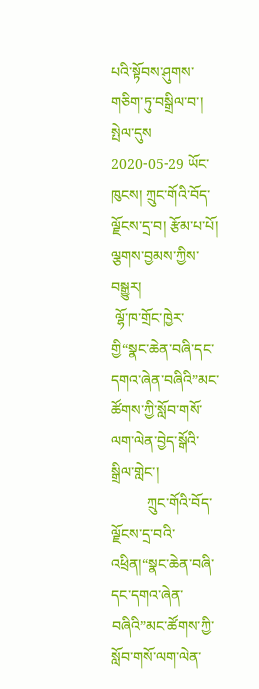པའི་སྟོབས་ཤུགས་གཅིག་ཏུ་བསྒྲིལ་བ་།
སྤེལ་དུས 2020-05-29 ཡོང་ཁུངས། ཀྲུང་གོའི་བོད་ལྗོངས་དྲ་བ། རྩོམ་པ་པོ། ལྕགས་བྱམས་ཀྱིས་བསྒྱུར།
 ལྷོ་ཁ་གྲོང་ཁྱེར་གྱི“སྣང་ཆེན་བཞི་དང་དགའ་ཞེན་བཞིའི”མང་ཚོགས་ཀྱི་སློབ་གསོ་ལག་ལེན་བྱེད་སྒོའི་སྒྲིལ་གླེང་།
          ཀྲུང་གོའི་བོད་ལྗོངས་དྲ་བའི་འཕྲིན།“སྣང་ཆེན་བཞི་དང་དགའ་ཞེན་བཞིའི”མང་ཚོགས་ཀྱི་སློབ་གསོ་ལག་ལེན་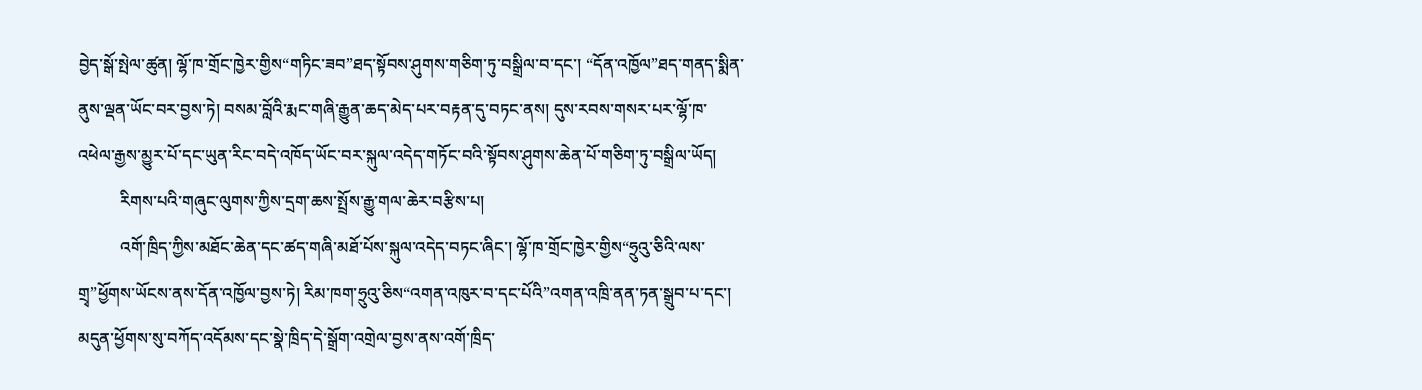བྱེད་སྒོ་སྤེལ་ཚུན། ལྷོ་ཁ་གྲོང་ཁྱེར་གྱིས“གཏིང་ཟབ”ཐད་སྟོབས་ཤུགས་གཅིག་ཏུ་བསྒྲིལ་བ་དང་། “དོན་འཁྱོལ”ཐད་གནད་སྨིན་ནུས་ལྡན་ཡོང་བར་བྱས་ཏེ། བསམ་བློའི་རྨང་གཞི་རྒྱུན་ཆད་མེད་པར་བརྟན་དུ་བཏང་ནས། དུས་རབས་གསར་པར་ལྷོ་ཁ་འཕེལ་རྒྱས་མྱུར་པོ་དང་ཡུན་རིང་བདེ་འཁོད་ཡོང་བར་སྐུལ་འདེད་གཏོང་བའི་སྟོབས་ཤུགས་ཆེན་པོ་གཅིག་ཏུ་བསྒྲིལ་ཡོད།
          རིགས་པའི་གཞུང་ལུགས་ཀྱིས་དྲག་ཆས་སྤྲོས་རྒྱུ་གལ་ཆེར་བརྩིས་པ།
          འགོ་ཁྲིད་ཀྱིས་མཐོང་ཆེན་དང་ཚད་གཞི་མཐོ་པོས་སྐུལ་འདེད་བཏང་ཞིང་། ལྷོ་ཁ་གྲོང་ཁྱེར་གྱིས“ཧྲུའུ་ཅིའི་ལས་གྲྭ”ཕྱོགས་ཡོངས་ནས་དོན་འཁྱོལ་བྱས་ཏེ། རིམ་ཁག་ཧྲུའུ་ཅིས“འགན་འཁུར་བ་དང་པོའི”འགན་འཁྲི་ནན་ཏན་སྒྲུབ་པ་དང་། མདུན་ཕྱོགས་སུ་བཀོད་འདོམས་དང་སྣེ་ཁྲིད་དེ་སྒྲོག་འགྲེལ་བྱས་ནས་འགོ་ཁྲིད་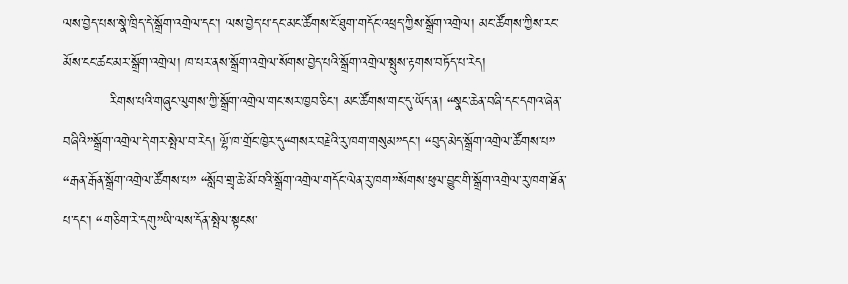ལས་བྱེད་པས་སྣེ་ཁྲིད་དེ་སྒྲོག་འགྲེལ་དང་། ལས་བྱེད་པ་དང་མང་ཚོགས་ངོ་ཐུག་གདོང་འཕྲད་ཀྱིས་སྒྲོག་འགྲེལ། མང་ཚོགས་ཀྱིས་རང་མོས་ངང་ཚང་མར་སྒྲོག་འགྲེལ། ཁ་པར་ནས་སྒྲོག་འགྲེལ་སོགས་བྱེད་པའི་སྒྲོག་འགྲེལ་སྤུས་རྟགས་བཏོད་པ་རེད།
          རིགས་པའི་གཞུང་ལུགས་ཀྱི་སྒྲོག་འགྲེལ་གང་སར་ཁྱབ་ཅིང་། མང་ཚོགས་གང་དུ་ཡོད་ན། “སྣང་ཆེན་བཞི་དང་དགའ་ཞེན་བཞིའི”སྒྲོག་འགྲེལ་དེ་གར་སྤེལ་བ་རེད། ལྷོ་ཁ་གྲོང་ཁྱེར་དུ“གསར་བརྗེའི་རུ་ཁག་གསུམ”དང་། “བུད་མེད་སྒྲོག་འགྲེལ་ཚོགས་པ” “རྒན་རྒོན་སྒྲོག་འགྲེལ་ཚོགས་པ” “སློབ་གྲྭ་ཆེ་མོ་བའི་སྒྲོག་འགྲེལ་གདོང་ལེན་རུ་ཁག”སོགས་ཕུལ་བྱུང་གི་སྒྲོག་འགྲེལ་རུ་ཁག་ཐོན་པ་དང་། “གཅིག་རེ་དགུ”ཡི་ལས་དོན་སྤེལ་སྟངས་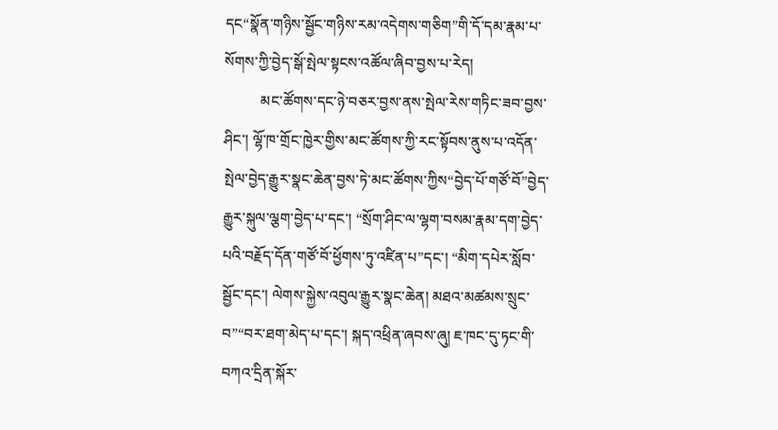དང“སྣོན་གཉིས་སྦྱོང་གཉིས་རམ་འདེགས་གཅིག”གི་དོ་དམ་རྣམ་པ་སོགས་ཀྱི་བྱེད་སྒོ་སྤེལ་སྟངས་འཚོལ་ཞིབ་བྱས་པ་རེད།
          མང་ཚོགས་དང་ཉེ་བཅར་བྱས་ནས་སྤེལ་རེས་གཏིང་ཟབ་བྱས་ཤིང་། ལྷོ་ཁ་གྲོང་ཁྱེར་གྱིས་མང་ཚོགས་ཀྱི་རང་སྟོབས་ནུས་པ་འདོན་སྤེལ་བྱེད་རྒྱུར་སྣང་ཆེན་བྱས་ཏེ་མང་ཚོགས་ཀྱིས“བྱེད་པོ་གཙོ་བོ”བྱེད་རྒྱུར་སྐུལ་ལྕག་བྱེད་པ་དང་། “སྲོག་ཤིང་ལ་ལྷག་བསམ་རྣམ་དག་བྱེད་པའི་བརྗོད་དོན་གཙོ་བོ་ཕྱོགས་ཏུ་འཛིན་པ”དང་། “མིག་དཔེར་སློབ་སྦྱོང་དང་། ལེགས་སྐྱེས་འབུལ་རྒྱུར་སྣང་ཆེན། མཐའ་མཚམས་སྲུང་བ”“བར་ཐག་མེད་པ་དང་། སྐད་འཕྲིན་ཞབས་ཞུ། ཇ་ཁང་དུ་ཏང་གི་བཀའ་དྲིན་སྐོར་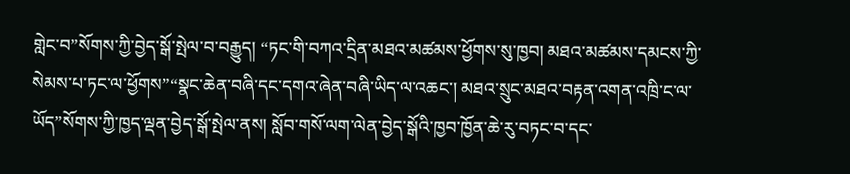གླེང་བ”སོགས་ཀྱི་བྱེད་སྒོ་སྤེལ་བ་བརྒྱུད། “ཏང་གི་བཀའ་དྲིན་མཐའ་མཚམས་ཕྱོགས་སུ་ཁྱབ། མཐའ་མཚམས་དམངས་ཀྱི་སེམས་པ་ཏང་ལ་ཕྱོགས”“སྣང་ཆེན་བཞི་དང་དགའ་ཞེན་བཞི་ཡིད་ལ་འཆང་། མཐའ་སྲུང་མཐའ་བརྟན་འགན་འཁྲི་ང་ལ་ཡོད”སོགས་ཀྱི་ཁྱད་ལྡན་བྱེད་སྒོ་སྤེལ་ནས། སློབ་གསོ་ལག་ལེན་བྱེད་སྒོའི་ཁྱབ་ཁྱོན་ཆེ་རུ་བཏང་བ་དང་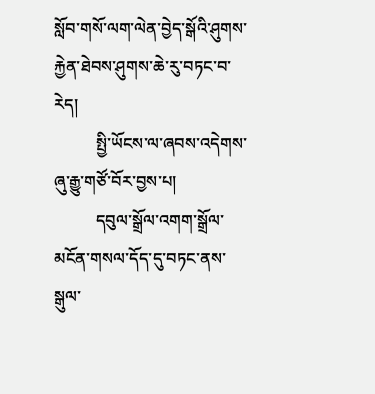སློབ་གསོ་ལག་ལེན་བྱེད་སྒོའི་ཤུགས་རྐྱེན་ཐེབས་ཤུགས་ཆེ་རུ་བཏང་བ་རེད།
          སྤྱི་ཡོངས་ལ་ཞབས་འདེགས་ཞུ་རྒྱུ་གཙོ་བོར་བྱས་པ།
          དབུལ་སྒྲོལ་འགག་སྒྲོལ་མངོན་གསལ་དོད་དུ་བཏང་ནས་སྒུལ་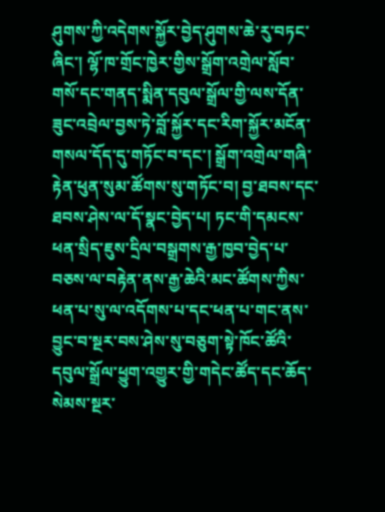ཤུགས་ཀྱི་འདེགས་སྐྱོར་བྱེད་ཤུགས་ཆེ་རུ་བཏང་ཞིང་། ལྷོ་ཁ་གྲོང་ཁྱེར་གྱིས་སྒྲོག་འགྲེལ་སློབ་གསོ་དང་གནད་སྨིན་དབུལ་སྒྲོལ་གྱི་ལས་དོན་ཟུང་འབྲེལ་བྱས་ཏེ་བློ་སྐྱོར་དང་རིག་སྐྱོར་མངོན་གསལ་དོད་དུ་གཏོང་བ་དང་། སྒྲོག་འགྲེལ་གཞི་རྟེན་ཕུན་སུམ་ཚོགས་སུ་གཏོང་བ། བྱ་ཐབས་དང་ཐབས་ཤེས་ལ་དོ་སྣང་བྱེད་པ། ཏང་གི་དམངས་ཕན་སྲིད་ཇུས་དྲིལ་བསྒྲགས་རྒྱ་ཁྱབ་བྱེད་པ་བཅས་ལ་བརྟེན་ནས་རྒྱ་ཆེའི་མང་ཚོགས་ཀྱིས་ཕན་པ་སུ་ལ་འདོགས་པ་དང་ཕན་པ་གང་ནས་བྱུང་བ་སྔར་བས་ཤེས་སུ་བཅུག་སྟེ་ཁོང་ཚོའི་དབུལ་སྒྲོལ་ཕྱུག་འགྱུར་གྱི་གདེང་ཚོད་དང་ཆོད་སེམས་སྔར་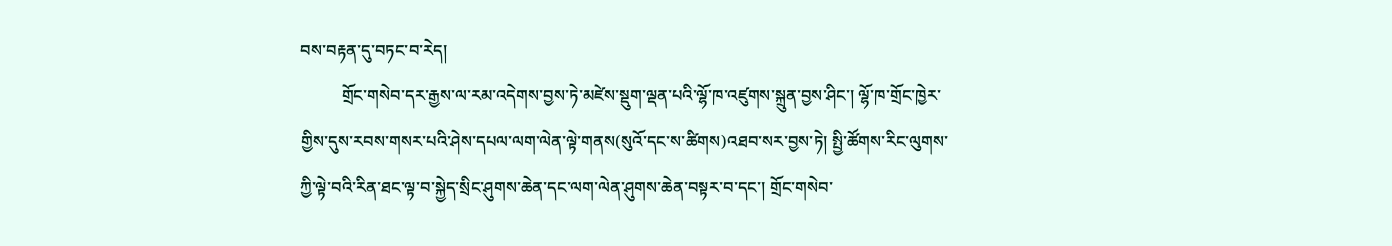བས་བརྟན་དུ་བཏང་བ་རེད།
          གྲོང་གསེབ་དར་རྒྱས་ལ་རམ་འདེགས་བྱས་ཏེ་མཛེས་སྡུག་ལྡན་པའི་ལྷོ་ཁ་འཛུགས་སྐྲུན་བྱས་ཤིང་། ལྷོ་ཁ་གྲོང་ཁྱེར་གྱིས་དུས་རབས་གསར་པའི་ཤེས་དཔལ་ལག་ལེན་ལྟེ་གནས(སུའོ་དང་ས་ཚིགས)འཐབ་སར་བྱས་ཏེ། སྤྱི་ཚོགས་རིང་ལུགས་ཀྱི་ལྟེ་བའི་རིན་ཐང་ལྟ་བ་སྐྱེད་སྲིང་ཤུགས་ཆེན་དང་ལག་ལེན་ཤུགས་ཆེན་བསྟར་བ་དང་། གྲོང་གསེབ་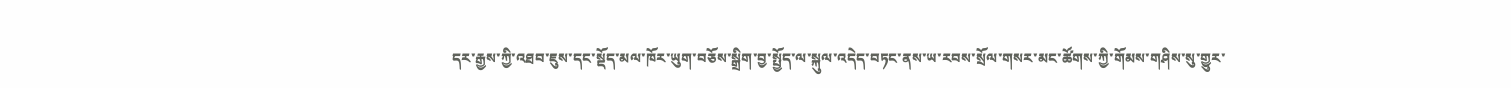དར་རྒྱས་ཀྱི་འཐབ་ཇུས་དང་སྡོད་མལ་ཁོར་ཡུག་བཅོས་སྒྲིག་བྱ་སྤྱོད་ལ་སྐུལ་འདེད་བཏང་ནས་ཡ་རབས་སྲོལ་གསར་མང་ཚོགས་ཀྱི་གོམས་གཤིས་སུ་གྱུར་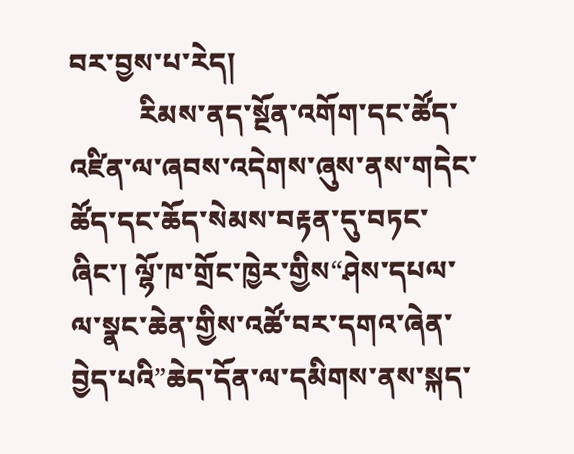བར་བྱས་པ་རེད།
          རིམས་ནད་སྔོན་འགོག་དང་ཚོད་འཛིན་ལ་ཞབས་འདེགས་ཞུས་ནས་གདེང་ཚོད་དང་ཆོད་སེམས་བརྟན་དུ་བཏང་ཞིང་། ལྷོ་ཁ་གྲོང་ཁྱེར་གྱིས“ཤེས་དཔལ་ལ་སྣང་ཆེན་གྱིས་འཚོ་བར་དགའ་ཞེན་བྱེད་པའི”ཆེད་དོན་ལ་དམིགས་ནས་སྐད་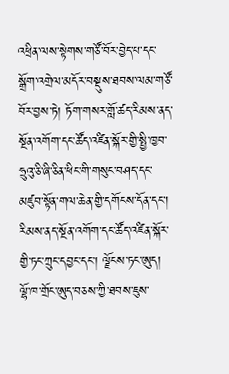འཕྲིན་ལས་སྟེགས་གཙོ་བོར་བྱེད་པ་དང་སྒྲོག་འགྲེལ་མདོར་བསྡུས་ཐབས་ལམ་གཙོ་བོར་བྱས་ཏེ། ཏོག་གསར་གློ་ཚད་རིམས་ནད་སྔོན་འགོག་དང་ཚོད་འཛིན་སྐོར་གྱི་སྤྱི་ཁྱབ་ཧྲུའུ་ཅི་ཞི་ཅིན་ཕིང་གི་གསུང་བཤད་དང་མཛུབ་སྟོན་གལ་ཆེན་གྱི་དགོངས་དོན་དང་། རིམས་ནད་སྔོན་འགོག་དང་ཚོད་འཛིན་སྐོར་གྱི་ཏང་ཀྲུང་དབྱང་དང་། ལྗོངས་ཏང་ཨུད། ལྷོ་ཁ་གྲོང་ཨུད་བཅས་ཀྱི་ཐབས་ཇུས་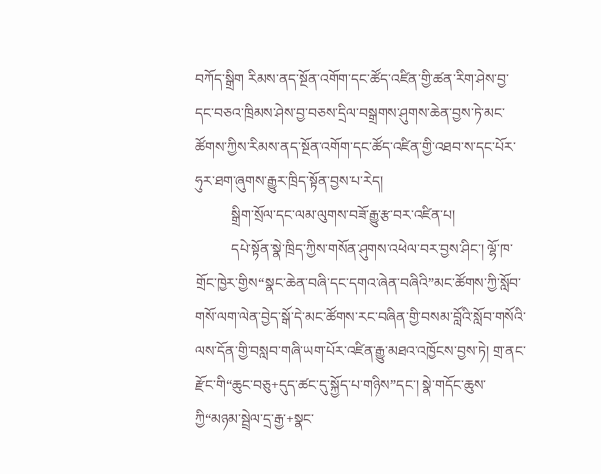བཀོད་སྒྲིག རིམས་ནད་སྔོན་འགོག་དང་ཚོད་འཛིན་གྱི་ཚན་རིག་ཤེས་བྱ་དང་བཅའ་ཁྲིམས་ཤེས་བྱ་བཅས་དྲིལ་བསྒྲགས་ཤུགས་ཆེན་བྱས་ཏེ་མང་ཚོགས་ཀྱིས་རིམས་ནད་སྔོན་འགོག་དང་ཚོད་འཛིན་གྱི་འཐབ་ས་དང་པོར་ཧུར་ཐག་ཞུགས་རྒྱུར་ཁྲིད་སྟོན་བྱས་པ་རེད།
          སྒྲིག་སྲོལ་དང་ལམ་ལུགས་བཟོ་རྒྱུ་རྩ་བར་འཛིན་པ།
          དཔེ་སྟོན་སྣེ་ཁྲིད་ཀྱིས་གསོན་ཤུགས་འཕེལ་བར་བྱས་ཤིང་། ལྷོ་ཁ་གྲོང་ཁྱེར་གྱིས“སྣང་ཆེན་བཞི་དང་དགའ་ཞེན་བཞིའི”མང་ཚོགས་ཀྱི་སློབ་གསོ་ལག་ལེན་བྱེད་སྒོ་དེ་མང་ཚོགས་རང་བཞིན་གྱི་བསམ་བློའི་སློབ་གསོའི་ལས་དོན་གྱི་བསླབ་གཞི་ཡག་པོར་འཛིན་རྒྱུ་མཐའ་འཁྱོངས་བྱས་ཏེ། གྲ་ནང་རྫོང་གི“ཆུང་བཅུ+དུད་ཚང་དུ་སྐྱོད་པ་གཉིས”དང་། སྣེ་གདོང་ཆུས་ཀྱི“མཉམ་སྦྲེལ་དྲ་རྒྱ་+སྣང་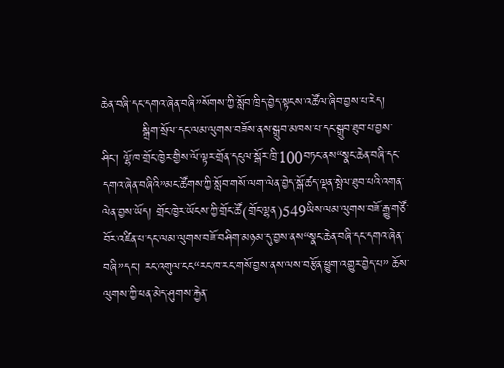ཆེན་བཞི་དང་དགའ་ཞེན་བཞི”སོགས་ཀྱི་སློབ་ཁྲིད་བྱེད་སྟངས་འཚོལ་ཞིབ་བྱས་པ་རེད།
          སྒྲིག་སྲོལ་དང་ལམ་ལུགས་བཟོས་ནས་སྒྲུབ་མཁས་པ་དང་སྒྲུབ་ཐུབ་པ་བྱས་ཤིང་། ལྷོ་ཁ་གྲོང་ཁྱེར་གྱིས་ལོ་ལྟར་གྲོན་དངུལ་སྒོར་ཁྲི་100བཏང་ནས“སྣང་ཆེན་བཞི་དང་དགའ་ཞེན་བཞིའི”མང་ཚོགས་ཀྱི་སློབ་གསོ་ལག་ལེན་བྱེད་སྒོ་ཚད་ལྡན་སྤེལ་ཐུབ་པའི་འགན་ལེན་བྱས་ཡོད། གྲོང་ཁྱེར་ཡོངས་ཀྱི་གྲོང་ཚོ(གྲོང་ལྷན)549ཡིས་ལམ་ལུགས་བཟོ་རྒྱུ་གཙོ་བོར་འཛིན་པ་དང་ལམ་ལུགས་བཟོ་བཤིག་མཉམ་དུ་བྱས་ནས“སྣང་ཆེན་བཞི་དང་དགའ་ཞེན་བཞི”དང་། རང་འགུལ་ངང“རང་ཁ་རང་གསོ་བྱས་ནས་ལས་བརྩོན་ཕྱུག་འགྱུར་བྱེད་པ” ཆོས་ལུགས་ཀྱི་ཕན་མེད་ཤུགས་རྐྱེན་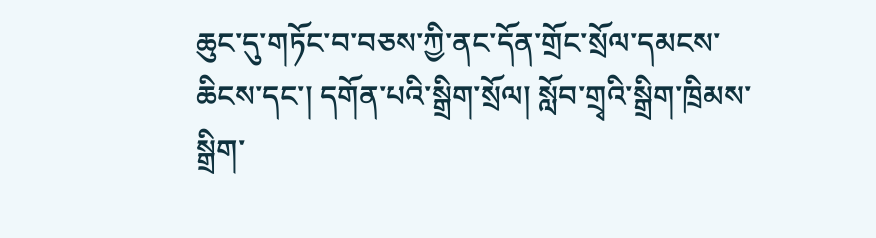ཆུང་དུ་གཏོང་བ་བཅས་ཀྱི་ནང་དོན་གྲོང་སྲོལ་དམངས་ཆིངས་དང་། དགོན་པའི་སྒྲིག་སྲོལ། སློབ་གྲྭའི་སྒྲིག་ཁྲིམས་སྒྲིག་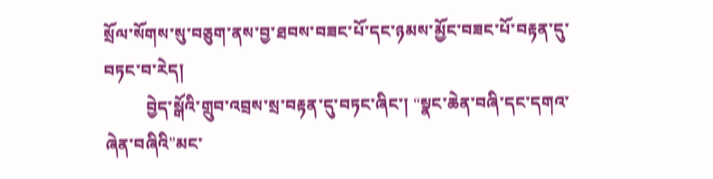སྲོལ་སོགས་སུ་བཅུག་ནས་བྱ་ཐབས་བཟང་པོ་དང་ཉམས་མྱོང་བཟང་པོ་བརྟན་དུ་བཏང་བ་རེད།
          བྱེད་སྒོའི་གྲུབ་འབྲས་སྲ་བརྟན་དུ་བཏང་ཞིང་། “སྣང་ཆེན་བཞི་དང་དགའ་ཞེན་བཞིའི”མང་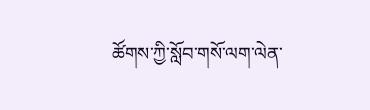ཚོགས་ཀྱི་སློབ་གསོ་ལག་ལེན་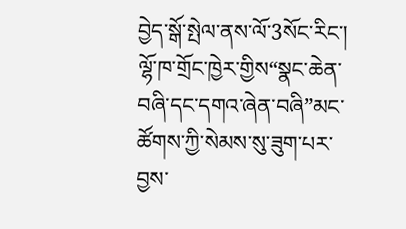བྱེད་སྒོ་སྤེལ་ནས་ལོ་3སོང་རིང་། ལྷོ་ཁ་གྲོང་ཁྱེར་གྱིས“སྣང་ཆེན་བཞི་དང་དགའ་ཞེན་བཞི”མང་ཚོགས་ཀྱི་སེམས་སུ་ཟུག་པར་བྱས་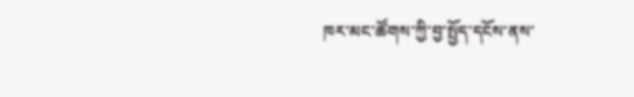ཁར་མང་ཚོགས་ཀྱི་བྱ་སྤྱོད་དངོས་ནས་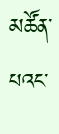མཚོན་པའང་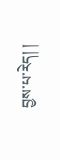བྱས་པ་རེད། །